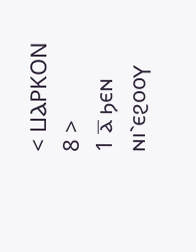< ⳘⲀⲢⲔⲞⲚ 8 >
1 ⲁ̅ ϧⲉⲛ ⲛⲓ⳿ⲉϩⲟⲟⲩ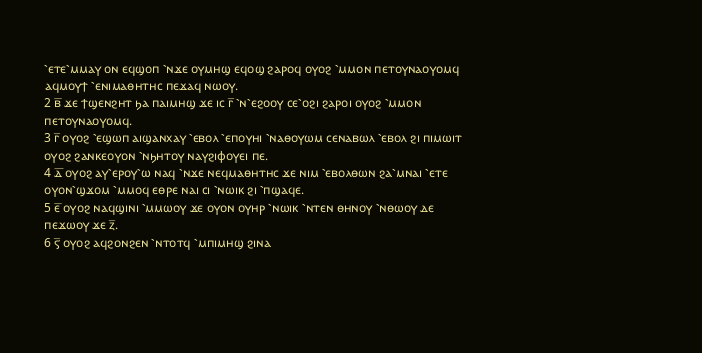⳿ⲉⲧⲉ⳿ⲙⲙⲁⲩ ⲟⲛ ⲉϥϣⲟⲡ ⳿ⲛϫⲉ ⲟⲩⲙⲏϣ ⲉϥⲟϣ ϩⲁⲣⲟϥ ⲟⲩⲟϩ ⳿ⲙⲙⲟⲛ ⲡⲉⲧⲟⲩⲛⲁⲟⲩⲟⲙϥ ⲁϥⲙⲟⲩϯ ⳿ⲉⲛⲓⲙⲁⲑⲏⲧⲏⲥ ⲡⲉϫⲁϥ ⲛⲱⲟⲩ.
2 ⲃ̅ ϫⲉ ϯϣⲉⲛϩⲏⲧ ϧⲁ ⲡⲁⲓⲙⲏϣ ϫⲉ ⲓⲥ ⲅ̅ ⳿ⲛ⳿ⲉϩⲟⲟⲩ ⲥⲉ⳿ⲟϩⲓ ϩⲁⲣⲟⲓ ⲟⲩⲟϩ ⳿ⲙⲙⲟⲛ ⲡⲉⲧⲟⲩⲛⲁⲟⲩⲟⲙϥ.
3 ⲅ̅ ⲟⲩⲟϩ ⳿ⲉϣⲱⲡ ⲁⲓϣⲁⲛⲭⲁⲩ ⳿ⲉⲃⲟⲗ ⳿ⲉⲡⲟⲩⲏⲓ ⳿ⲛⲁⲑⲟⲩⲱⲙ ⲥⲉⲛⲁⲃⲱⲗ ⳿ⲉⲃⲟⲗ ϩⲓ ⲡⲓⲙⲱⲓⲧ ⲟⲩⲟϩ ϩⲁⲛⲕⲉⲟⲩⲟⲛ ⳿ⲛϧⲏⲧⲟⲩ ⲛⲁⲩϩⲓⲫⲟⲩⲉⲓ ⲡⲉ.
4 ⲇ̅ ⲟⲩⲟϩ ⲁⲩ⳿ⲉⲣⲟⲩ⳿ⲱ ⲛⲁϥ ⳿ⲛϫⲉ ⲛⲉϥⲙⲁⲑⲏⲧⲏⲥ ϫⲉ ⲛⲓⲙ ⳿ⲉⲃⲟⲗⲑⲱⲛ ϩⲁ⳿ⲙⲛⲁⲓ ⳿ⲉⲧⲉ ⲟⲩⲟⲛ⳿ϣϫⲟⲙ ⳿ⲙⲙⲟϥ ⲉⲑⲣⲉ ⲛⲁⲓ ⲥⲓ ⳿ⲛⲱⲓⲕ ϩⲓ ⳿ⲡϣⲁϥⲉ.
5 ⲉ̅ ⲟⲩⲟϩ ⲛⲁϥϣⲓⲛⲓ ⳿ⲙⲙⲱⲟⲩ ϫⲉ ⲟⲩⲟⲛ ⲟⲩⲏⲣ ⳿ⲛⲱⲓⲕ ⳿ⲛⲧⲉⲛ ⲑⲏⲛⲟⲩ ⳿ⲛⲑⲱⲟⲩ ⲇⲉ ⲡⲉϫⲱⲟⲩ ϫⲉ ⲍ̅.
6 ⲋ̅ ⲟⲩⲟϩ ⲁϥϩⲟⲛϩⲉⲛ ⳿ⲛⲧⲟⲧϥ ⳿ⲙⲡⲓⲙⲏϣ ϩⲓⲛⲁ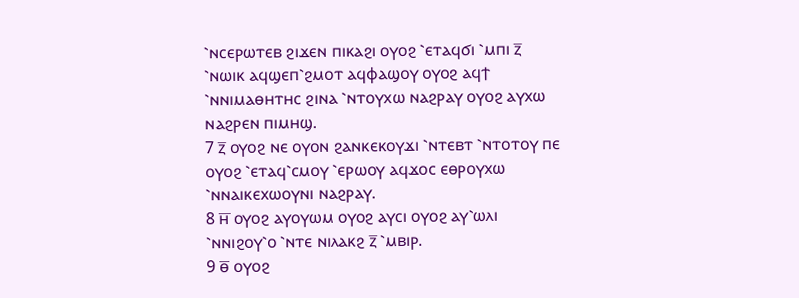⳿ⲛⲥⲉⲣⲱⲧⲉⲃ ϩⲓϫⲉⲛ ⲡⲓⲕⲁϩⲓ ⲟⲩⲟϩ ⳿ⲉⲧⲁϥϭⲓ ⳿ⲙⲡⲓ ⲍ̅ ⳿ⲛⲱⲓⲕ ⲁϥϣⲉⲡ⳿ϩⲙⲟⲧ ⲁϥⲫⲁϣⲟⲩ ⲟⲩⲟϩ ⲁϥϯ ⳿ⲛⲛⲓⲙⲁⲑⲏⲧⲏⲥ ϩⲓⲛⲁ ⳿ⲛⲧⲟⲩⲭⲱ ⲛⲁϩⲣⲁⲩ ⲟⲩⲟϩ ⲁⲩⲭⲱ ⲛⲁϩⲣⲉⲛ ⲡⲓⲙⲏϣ.
7 ⲍ̅ ⲟⲩⲟϩ ⲛⲉ ⲟⲩⲟⲛ ϩⲁⲛⲕⲉⲕⲟⲩϫⲓ ⳿ⲛⲧⲉⲃⲧ ⳿ⲛⲧⲟⲧⲟⲩ ⲡⲉ ⲟⲩⲟϩ ⳿ⲉⲧⲁϥ⳿ⲥⲙⲟⲩ ⳿ⲉⲣⲱⲟⲩ ⲁϥϫⲟⲥ ⲉⲑⲣⲟⲩⲭⲱ ⳿ⲛⲛⲁⲓⲕⲉⲭⲱⲟⲩⲛⲓ ⲛⲁϩⲣⲁⲩ.
8 ⲏ̅ ⲟⲩⲟϩ ⲁⲩⲟⲩⲱⲙ ⲟⲩⲟϩ ⲁⲩⲥⲓ ⲟⲩⲟϩ ⲁⲩ⳿ⲱⲗⲓ ⳿ⲛⲛⲓϩⲟⲩ⳿ⲟ ⳿ⲛⲧⲉ ⲛⲓⲗⲁⲕϩ ⲍ̅ ⳿ⲙⲃⲓⲣ.
9 ⲑ̅ ⲟⲩⲟϩ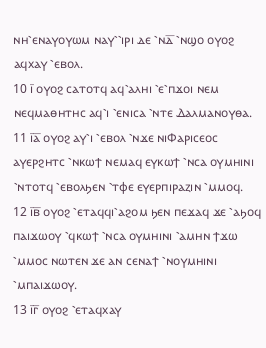ⲛⲏ⳿ⲉⲛⲁⲩⲟⲩⲱⲙ ⲛⲁⲩ⳿⳿ⲓⲣⲓ ⲇⲉ ⳿ⲛⲇ̅ ⳿ⲛϣⲟ ⲟⲩⲟϩ ⲁϥⲭⲁⲩ ⳿ⲉⲃⲟⲗ.
10 ⲓ̅ ⲟⲩⲟϩ ⲥⲁⲧⲟⲧϥ ⲁϥ⳿ⲁⲗⲏⲓ ⳿ⲉ⳿ⲡϫⲟⲓ ⲛⲉⲙ ⲛⲉϥⲙⲁⲑⲏⲧⲏⲥ ⲁϥ⳿ⲓ ⳿ⲉⲛⲓⲥⲁ ⳿ⲛⲧⲉ Ⲇⲁⲗⲙⲁⲛⲟⲩⲑⲁ.
11 ⲓ̅ⲁ̅ ⲟⲩⲟϩ ⲁⲩ⳿ⲓ ⳿ⲉⲃⲟⲗ ⳿ⲛϫⲉ ⲛⲓⲪⲁⲣⲓⲥⲉⲟⲥ ⲁⲩⲉⲣϩⲏⲧⲥ ⳿ⲛⲕⲱϯ ⲛⲉⲙⲁϥ ⲉⲩⲕⲱϯ ⳿ⲛⲥⲁ ⲟⲩⲙⲏⲓⲛⲓ ⳿ⲛⲧⲟⲧϥ ⳿ⲉⲃⲟⲗϧⲉⲛ ⳿ⲧⲫⲉ ⲉⲩⲉⲣⲡⲓⲣⲁⲍⲓⲛ ⳿ⲙⲙⲟϥ.
12 ⲓ̅ⲃ̅ ⲟⲩⲟϩ ⳿ⲉⲧⲁϥϥⲓ⳿ⲁϩⲟⲙ ϧⲉⲛ ⲡⲉϫⲁϥ ϫⲉ ⳿ⲁϧⲟϥ ⲡⲁⲓϫⲱⲟⲩ ⳿ϥⲕⲱϯ ⳿ⲛⲥⲁ ⲟⲩⲙⲏⲓⲛⲓ ⳿ⲁⲙⲏⲛ ϯϫⲱ ⳿ⲙⲙⲟⲥ ⲛⲱⲧⲉⲛ ϫⲉ ⲁⲛ ⲥⲉⲛⲁϯ ⳿ⲛⲟⲩⲙⲏⲓⲛⲓ ⳿ⲙⲡⲁⲓϫⲱⲟⲩ.
13 ⲓ̅ⲅ̅ ⲟⲩⲟϩ ⳿ⲉⲧⲁϥⲭⲁⲩ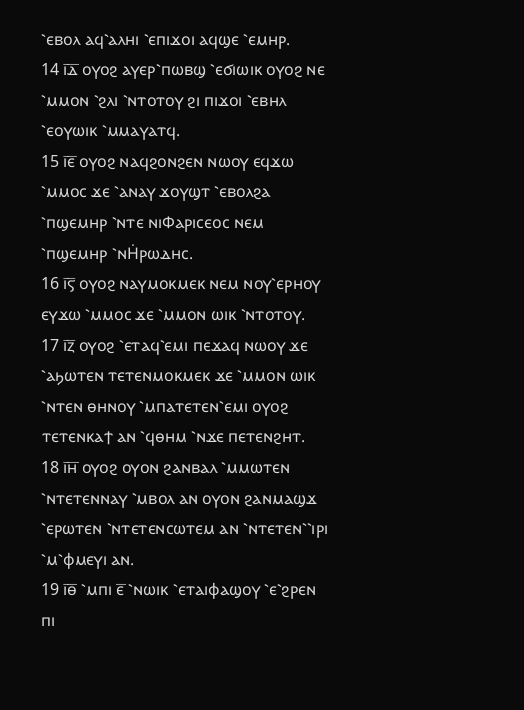⳿ⲉⲃⲟⲗ ⲁϥ⳿ⲁⲗⲏⲓ ⳿ⲉⲡⲓϫⲟⲓ ⲁϥϣⲉ ⳿ⲉⲙⲏⲣ.
14 ⲓ̅ⲇ̅ ⲟⲩⲟϩ ⲁⲩⲉⲣ⳿ⲡⲱⲃϣ ⳿ⲉϭⲓⲱⲓⲕ ⲟⲩⲟϩ ⲛⲉ ⳿ⲙⲙⲟⲛ ⳿ϩⲗⲓ ⳿ⲛⲧⲟⲧⲟⲩ ϩⲓ ⲡⲓϫⲟⲓ ⳿ⲉⲃⲏⲗ ⳿ⲉⲟⲩⲱⲓⲕ ⳿ⲙⲙⲁⲩⲁⲧϥ.
15 ⲓ̅ⲉ̅ ⲟⲩⲟϩ ⲛⲁϥϩⲟⲛϩⲉⲛ ⲛⲱⲟⲩ ⲉϥϫⲱ ⳿ⲙⲙⲟⲥ ϫⲉ ⳿ⲁⲛⲁⲩ ϫⲟⲩϣⲧ ⳿ⲉⲃⲟⲗϩⲁ ⳿ⲡϣⲉⲙⲏⲣ ⳿ⲛⲧⲉ ⲛⲓⲪⲁⲣⲓⲥⲉⲟⲥ ⲛⲉⲙ ⳿ⲡϣⲉⲙⲏⲣ ⳿ⲛⲎ̇ⲣⲱⲇⲏⲥ.
16 ⲓ̅ⲋ̅ ⲟⲩⲟϩ ⲛⲁⲩⲙⲟⲕⲙⲉⲕ ⲛⲉⲙ ⲛⲟⲩ⳿ⲉⲣⲏⲟⲩ ⲉⲩϫⲱ ⳿ⲙⲙⲟⲥ ϫⲉ ⳿ⲙⲙⲟⲛ ⲱⲓⲕ ⳿ⲛⲧⲟⲧⲟⲩ.
17 ⲓ̅ⲍ̅ ⲟⲩⲟϩ ⳿ⲉⲧⲁϥ⳿ⲉⲙⲓ ⲡⲉϫⲁϥ ⲛⲱⲟⲩ ϫⲉ ⳿ⲁϧⲱⲧⲉⲛ ⲧⲉⲧⲉⲛⲙⲟⲕⲙⲉⲕ ϫⲉ ⳿ⲙⲙⲟⲛ ⲱⲓⲕ ⳿ⲛⲧⲉⲛ ⲑⲏⲛⲟⲩ ⳿ⲙⲡⲁⲧⲉⲧⲉⲛ⳿ⲉⲙⲓ ⲟⲩⲟϩ ⲧⲉⲧⲉⲛⲕⲁϯ ⲁⲛ ⳿ϥⲑⲏⲙ ⳿ⲛϫⲉ ⲡⲉⲧⲉⲛϩⲏⲧ.
18 ⲓ̅ⲏ̅ ⲟⲩⲟϩ ⲟⲩⲟⲛ ϩⲁⲛⲃⲁⲗ ⳿ⲙⲙⲱⲧⲉⲛ ⳿ⲛⲧⲉⲧⲉⲛⲛⲁⲩ ⳿ⲙⲃⲟⲗ ⲁⲛ ⲟⲩⲟⲛ ϩⲁⲛⲙⲁϣϫ ⳿ⲉⲣⲱⲧⲉⲛ ⳿ⲛⲧⲉⲧⲉⲛⲥⲱⲧⲉⲙ ⲁⲛ ⳿ⲛⲧⲉⲧⲉⲛ⳿⳿ⲓⲣⲓ ⳿ⲙ⳿ⲫⲙⲉⲩⲓ ⲁⲛ.
19 ⲓ̅ⲑ̅ ⳿ⲙⲡⲓ ⲉ̅ ⳿ⲛⲱⲓⲕ ⳿ⲉⲧⲁⲓⲫⲁϣⲟⲩ ⳿ⲉ⳿ϩⲣⲉⲛ ⲡⲓ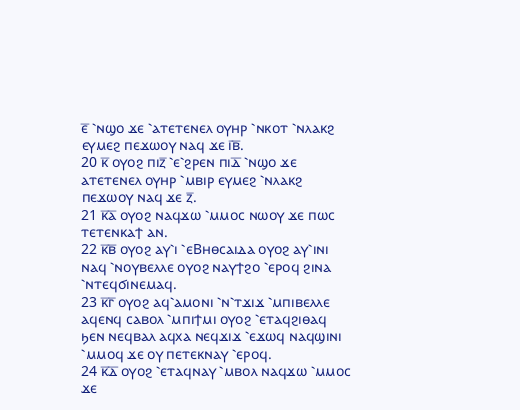ⲉ̅ ⳿ⲛϣⲟ ϫⲉ ⳿ⲁⲧⲉⲧⲉⲛⲉⲗ ⲟⲩⲏⲣ ⳿ⲛⲕⲟⲧ ⳿ⲛⲗⲁⲕϩ ⲉⲩⲙⲉϩ ⲡⲉϫⲱⲟⲩ ⲛⲁϥ ϫⲉ ⲓ̅ⲃ̅.
20 ⲕ̅ ⲟⲩⲟϩ ⲡⲓⲍ̅ ⳿ⲉ⳿ϩⲣⲉⲛ ⲡⲓⲇ̅ ⳿ⲛϣⲟ ϫⲉ ⲁⲧⲉⲧⲉⲛⲉⲗ ⲟⲩⲏⲣ ⳿ⲙⲃⲓⲣ ⲉⲩⲙⲉϩ ⳿ⲛⲗⲁⲕϩ ⲡⲉϫⲱⲟⲩ ⲛⲁϥ ϫⲉ ⲍ̅.
21 ⲕ̅ⲁ̅ ⲟⲩⲟϩ ⲛⲁϥϫⲱ ⳿ⲙⲙⲟⲥ ⲛⲱⲟⲩ ϫⲉ ⲡⲱⲥ ⲧⲉⲧⲉⲛⲕⲁϯ ⲁⲛ.
22 ⲕ̅ⲃ̅ ⲟⲩⲟϩ ⲁⲩ⳿ⲓ ⳿ⲉⲂⲏⲑⲥⲁⲓⲇⲁ ⲟⲩⲟϩ ⲁⲩ⳿ⲓⲛⲓ ⲛⲁϥ ⳿ⲛⲟⲩⲃⲉⲗⲗⲉ ⲟⲩⲟϩ ⲛⲁⲩϯϩⲟ ⳿ⲉⲣⲟϥ ϩⲓⲛⲁ ⳿ⲛⲧⲉϥϭⲓⲛⲉⲙⲁϥ.
23 ⲕ̅ⲅ̅ ⲟⲩⲟϩ ⲁϥ⳿ⲁⲙⲟⲛⲓ ⳿ⲛ⳿ⲧϫⲓϫ ⳿ⲙⲡⲓⲃⲉⲗⲗⲉ ⲁϥⲉⲛϥ ⲥⲁⲃⲟⲗ ⳿ⲙⲡⲓϯⲙⲓ ⲟⲩⲟϩ ⳿ⲉⲧⲁϥϩⲓⲑⲁϥ ϧⲉⲛ ⲛⲉϥⲃⲁⲗ ⲁϥⲭⲁ ⲛⲉϥϫⲓϫ ⳿ⲉϫⲱϥ ⲛⲁϥϣⲓⲛⲓ ⳿ⲙⲙⲟϥ ϫⲉ ⲟⲩ ⲡⲉⲧⲉⲕⲛⲁⲩ ⳿ⲉⲣⲟϥ.
24 ⲕ̅ⲇ̅ ⲟⲩⲟϩ ⳿ⲉⲧⲁϥⲛⲁⲩ ⳿ⲙⲃⲟⲗ ⲛⲁϥϫⲱ ⳿ⲙⲙⲟⲥ ϫⲉ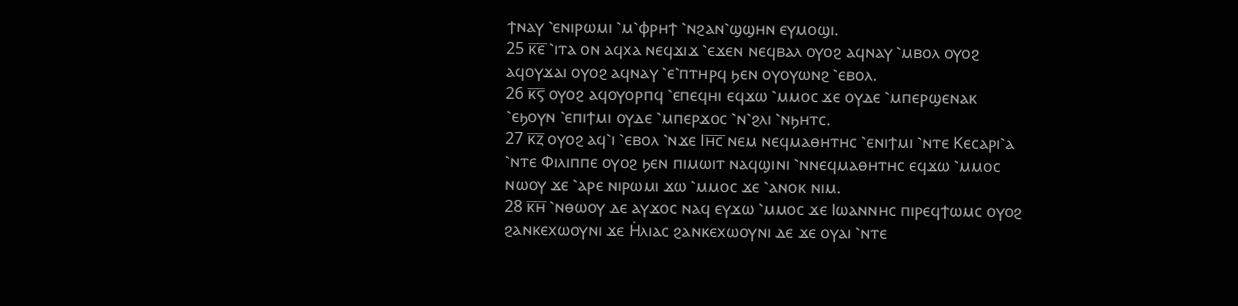ϯⲛⲁⲩ ⳿ⲉⲛⲓⲣⲱⲙⲓ ⳿ⲙ⳿ⲫⲣⲏϯ ⳿ⲛϩⲁⲛ⳿ϣϣⲏⲛ ⲉⲩⲙⲟϣⲓ.
25 ⲕ̅ⲉ̅ ⳿ⲓⲧⲁ ⲟⲛ ⲁϥⲭⲁ ⲛⲉϥϫⲓϫ ⳿ⲉϫⲉⲛ ⲛⲉϥⲃⲁⲗ ⲟⲩⲟϩ ⲁϥⲛⲁⲩ ⳿ⲙⲃⲟⲗ ⲟⲩⲟϩ ⲁϥⲟⲩϫⲁⲓ ⲟⲩⲟϩ ⲁϥⲛⲁⲩ ⳿ⲉ⳿ⲡⲧⲏⲣϥ ϧⲉⲛ ⲟⲩⲟⲩⲱⲛϩ ⳿ⲉⲃⲟⲗ.
26 ⲕ̅ⲋ̅ ⲟⲩⲟϩ ⲁϥⲟⲩⲟⲣⲡϥ ⳿ⲉⲡⲉϥⲏⲓ ⲉϥϫⲱ ⳿ⲙⲙⲟⲥ ϫⲉ ⲟⲩⲇⲉ ⳿ⲙⲡⲉⲣϣⲉⲛⲁⲕ ⳿ⲉϧⲟⲩⲛ ⳿ⲉⲡⲓϯⲙⲓ ⲟⲩⲇⲉ ⳿ⲙⲡⲉⲣϫⲟⲥ ⳿ⲛ⳿ϩⲗⲓ ⳿ⲛϧⲏⲧⲥ.
27 ⲕ̅ⲍ̅ ⲟⲩⲟϩ ⲁϥ⳿ⲓ ⳿ⲉⲃⲟⲗ ⳿ⲛϫⲉ Ⲓⲏ̅ⲥ̅ ⲛⲉⲙ ⲛⲉϥⲙⲁⲑⲏⲧⲏⲥ ⳿ⲉⲛⲓϯⲙⲓ ⳿ⲛⲧⲉ Ⲕⲉⲥⲁⲣⲓ⳿ⲁ ⳿ⲛⲧⲉ Ⲫⲓⲗⲓⲡⲡⲉ ⲟⲩⲟϩ ϧⲉⲛ ⲡⲓⲙⲱⲓⲧ ⲛⲁϥϣⲓⲛⲓ ⳿ⲛⲛⲉϥⲙⲁⲑⲏⲧⲏⲥ ⲉϥϫⲱ ⳿ⲙⲙⲟⲥ ⲛⲱⲟⲩ ϫⲉ ⳿ⲁⲣⲉ ⲛⲓⲣⲱⲙⲓ ϫⲱ ⳿ⲙⲙⲟⲥ ϫⲉ ⳿ⲁⲛⲟⲕ ⲛⲓⲙ.
28 ⲕ̅ⲏ̅ ⳿ⲛⲑⲱⲟⲩ ⲇⲉ ⲁⲩϫⲟⲥ ⲛⲁϥ ⲉⲩϫⲱ ⳿ⲙⲙⲟⲥ ϫⲉ Ⲓⲱⲁⲛⲛⲏⲥ ⲡⲓⲣⲉϥϯⲱⲙⲥ ⲟⲩⲟϩ ϩⲁⲛⲕⲉⲭⲱⲟⲩⲛⲓ ϫⲉ Ⲏ̇ⲗⲓⲁⲥ ϩⲁⲛⲕⲉⲭⲱⲟⲩⲛⲓ ⲇⲉ ϫⲉ ⲟⲩⲁⲓ ⳿ⲛⲧⲉ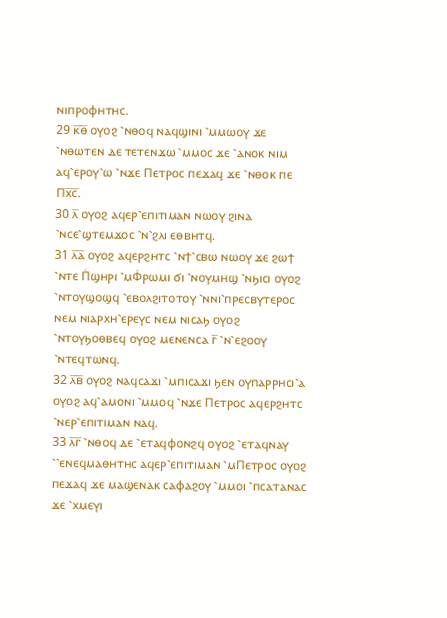ⲛⲓⲡⲣⲟⲫⲏⲧⲏⲥ.
29 ⲕ̅ⲑ̅ ⲟⲩⲟϩ ⳿ⲛⲑⲟϥ ⲛⲁϥϣⲓⲛⲓ ⳿ⲙⲙⲱⲟⲩ ϫⲉ ⳿ⲛⲑⲱⲧⲉⲛ ⲇⲉ ⲧⲉⲧⲉⲛϫⲱ ⳿ⲙⲙⲟⲥ ϫⲉ ⳿ⲁⲛⲟⲕ ⲛⲓⲙ ⲁϥ⳿ⲉⲣⲟⲩ⳿ⲱ ⳿ⲛϫⲉ Ⲡⲉⲧⲣⲟⲥ ⲡⲉϫⲁϥ ϫⲉ ⳿ⲛⲑⲟⲕ ⲡⲉ Ⲡⲭ̅ⲥ̅.
30 ⲗ̅ ⲟⲩⲟϩ ⲁϥⲉⲣ⳿ⲉⲡⲓⲧⲓⲙⲁⲛ ⲛⲱⲟⲩ ϩⲓⲛⲁ ⳿ⲛⲥⲉ⳿ϣⲧⲉⲙϫⲟⲥ ⳿ⲛ⳿ϩⲗⲓ ⲉⲑⲃⲏⲧϥ.
31 ⲗ̅ⲁ̅ ⲟⲩⲟϩ ⲁϥⲉⲣϩⲏⲧⲥ ⳿ⲛϯ⳿ⲥⲃⲱ ⲛⲱⲟⲩ ϫⲉ ϩⲱϯ ⳿ⲛⲧⲉ Ⲡ̇ϣⲏⲣⲓ ⳿ⲙⲪ̇ⲣⲱⲙⲓ ϭⲓ ⳿ⲛⲟⲩⲙⲏϣ ⳿ⲛϧⲓⲥⲓ ⲟⲩⲟϩ ⳿ⲛⲧⲟⲩϣⲟϣϥ ⳿ⲉⲃⲟⲗϩⲓⲧⲟⲧⲟⲩ ⳿ⲛⲛⲓ⳿ⲡⲣⲉⲥⲃⲩⲧⲉⲣⲟⲥ ⲛⲉⲙ ⲛⲓⲁⲣⲭⲏ⳿ⲉⲣⲉⲩⲥ ⲛⲉⲙ ⲛⲓⲥⲁϧ ⲟⲩⲟϩ ⳿ⲛⲧⲟⲩϧⲟⲑⲃⲉϥ ⲟⲩⲟϩ ⲙⲉⲛⲉⲛⲥⲁ ⲅ̅ ⳿ⲛ⳿ⲉϩⲟⲟⲩ ⳿ⲛⲧⲉϥⲧⲱⲛϥ.
32 ⲗ̅ⲃ̅ ⲟⲩⲟϩ ⲛⲁϥⲥⲁϫⲓ ⳿ⲙⲡⲓⲥⲁϫⲓ ϧⲉⲛ ⲟⲩⲡⲁⲣⲣⲏⲥⲓ⳿ⲁ ⲟⲩⲟϩ ⲁϥ⳿ⲁⲙⲟⲛⲓ ⳿ⲙⲙⲟϥ ⳿ⲛϫⲉ Ⲡⲉⲧⲣⲟⲥ ⲁϥⲉⲣϩⲏⲧⲥ ⳿ⲛⲉⲣ⳿ⲉⲡⲓⲧⲓⲙⲁⲛ ⲛⲁϥ.
33 ⲗ̅ⲅ̅ ⳿ⲛⲑⲟϥ ⲇⲉ ⳿ⲉⲧⲁϥⲫⲟⲛϩϥ ⲟⲩⲟϩ ⳿ⲉⲧⲁϥⲛⲁⲩ ⳿⳿ⲉⲛⲉϥⲙⲁⲑⲏⲧⲏⲥ ⲁϥⲉⲣ⳿ⲉⲡⲓⲧⲓⲙⲁⲛ ⳿ⲙⲠⲉⲧⲣⲟⲥ ⲟⲩⲟϩ ⲡⲉϫⲁϥ ϫⲉ ⲙⲁϣⲉⲛⲁⲕ ⲥⲁⲫⲁϩⲟⲩ ⳿ⲙⲙⲟⲓ ⳿ⲡⲥⲁⲧⲁⲛⲁⲥ ϫⲉ ⳿ⲭⲙⲉⲩⲓ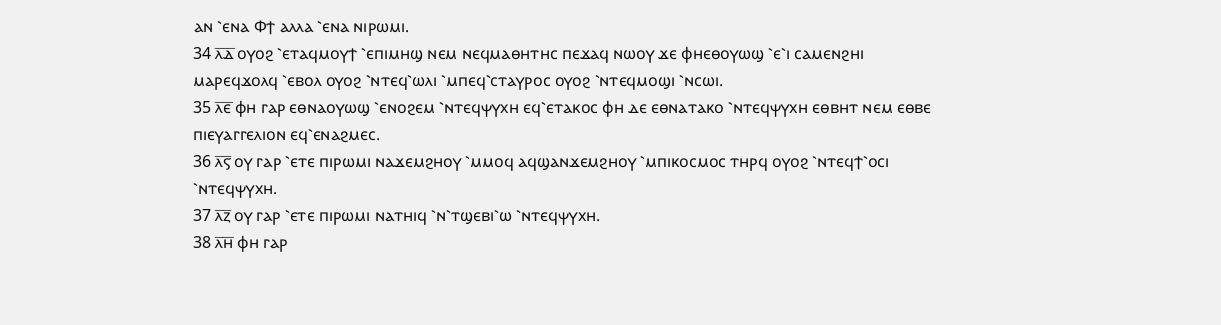ⲁⲛ ⳿ⲉⲛⲁ Ⲫϯ ⲁⲗⲗⲁ ⳿ⲉⲛⲁ ⲛⲓⲣⲱⲙⲓ.
34 ⲗ̅ⲇ̅ ⲟⲩⲟϩ ⳿ⲉⲧⲁϥⲙⲟⲩϯ ⳿ⲉⲡⲓⲙⲏϣ ⲛⲉⲙ ⲛⲉϥⲙⲁⲑⲏⲧⲏⲥ ⲡⲉϫⲁϥ ⲛⲱⲟⲩ ϫⲉ ⲫⲏⲉⲑⲟⲩⲱϣ ⳿ⲉ⳿ⲓ ⲥⲁⲙⲉⲛϩⲏⲓ ⲙⲁⲣⲉϥϫⲟⲗϥ ⳿ⲉⲃⲟⲗ ⲟⲩⲟϩ ⳿ⲛⲧⲉϥ⳿ⲱⲗⲓ ⳿ⲙⲡⲉϥ⳿ⲥⲧⲁⲩⲣⲟⲥ ⲟⲩⲟϩ ⳿ⲛⲧⲉϥⲙⲟϣⲓ ⳿ⲛⲥⲱⲓ.
35 ⲗ̅ⲉ̅ ⲫⲏ ⲅⲁⲣ ⲉⲑⲛⲁⲟⲩⲱϣ ⳿ⲉⲛⲟϩⲉⲙ ⳿ⲛⲧⲉϥⲯⲩⲭⲏ ⲉϥ⳿ⲉⲧⲁⲕⲟⲥ ⲫⲏ ⲇⲉ ⲉⲑⲛⲁⲧⲁⲕⲟ ⳿ⲛⲧⲉϥⲯⲩⲭⲏ ⲉⲑⲃⲏⲧ ⲛⲉⲙ ⲉⲑⲃⲉ ⲡⲓⲉⲩⲁⲅⲅⲉⲗⲓⲟⲛ ⲉϥ⳿ⲉⲛⲁϩⲙⲉⲥ.
36 ⲗ̅ⲋ̅ ⲟⲩ ⲅⲁⲣ ⳿ⲉⲧⲉ ⲡⲓⲣⲱⲙⲓ ⲛⲁϫⲉⲙϩⲏⲟⲩ ⳿ⲙⲙⲟϥ ⲁϥϣⲁⲛϫⲉⲙϩⲏⲟⲩ ⳿ⲙⲡⲓⲕⲟⲥⲙⲟⲥ ⲧⲏⲣϥ ⲟⲩⲟϩ ⳿ⲛⲧⲉϥϯ⳿ⲟⲥⲓ ⳿ⲛⲧⲉϥⲯⲩⲭⲏ.
37 ⲗ̅ⲍ̅ ⲟⲩ ⲅⲁⲣ ⳿ⲉⲧⲉ ⲡⲓⲣⲱⲙⲓ ⲛⲁⲧⲏⲓϥ ⳿ⲛ⳿ⲧϣⲉⲃⲓ⳿ⲱ ⳿ⲛⲧⲉϥⲯⲩⲭⲏ.
38 ⲗ̅ⲏ̅ ⲫⲏ ⲅⲁⲣ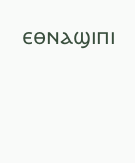ⲉⲑⲛⲁϣⲓⲡⲓ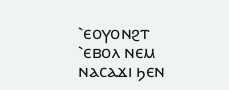⳿ⲉⲟⲩⲟⲛϩⲧ ⳿ⲉⲃⲟⲗ ⲛⲉⲙ ⲛⲁⲥⲁϫⲓ ϧⲉⲛ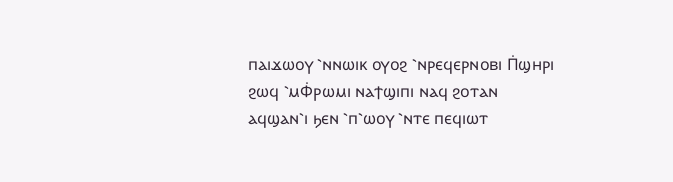ⲡⲁⲓϫⲱⲟⲩ ⳿ⲛⲛⲱⲓⲕ ⲟⲩⲟϩ ⳿ⲛⲣⲉϥⲉⲣⲛⲟⲃⲓ Ⲡ̇ϣⲏⲣⲓ ϩⲱϥ ⳿ⲙⲪ̇ⲣⲱⲙⲓ ⲛⲁϯϣⲓⲡⲓ ⲛⲁϥ ϩⲟⲧⲁⲛ ⲁϥϣⲁⲛ⳿ⲓ ϧⲉⲛ ⳿ⲡ⳿ⲱⲟⲩ ⳿ⲛⲧⲉ ⲡⲉϥⲓⲱⲧ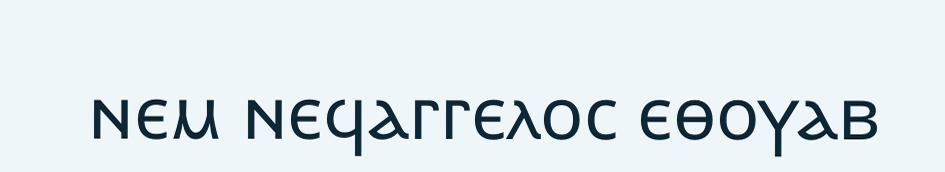ⲛⲉⲙ ⲛⲉϥⲁⲅⲅⲉⲗⲟⲥ ⲉⲑⲟⲩⲁⲃ